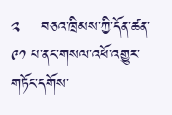༢    བཅའ་ཁྲིམས་ཀྱི་དོན་ཚན་ ༩༡ པ་ནང་གསལ་འཕོ་འགྱུར་གཏོང་དགོས་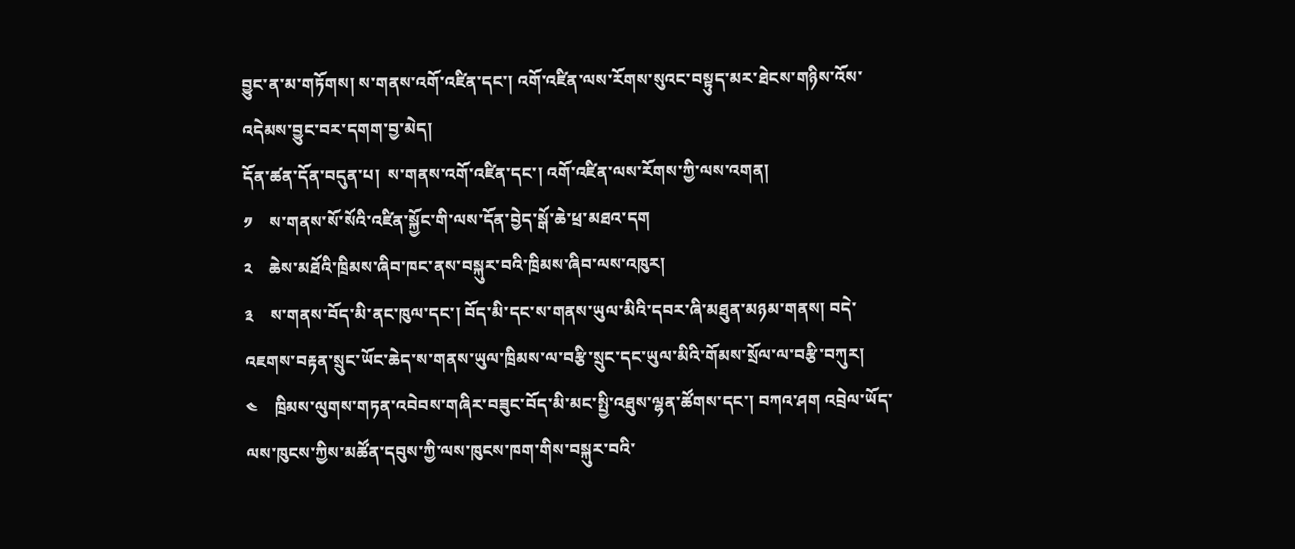བྱུང་ན་མ་གཏོགས། ས་གནས་འགོ་འཛིན་དང་། འགོ་འཛིན་ལས་རོགས་སུའང་བསྟུད་མར་ཐེངས་གཉིས་འོས་འདེམས་བྱུང་བར་དགག་བྱ་མེད།
དོན་ཚན་དོན་བདུན་པ།  ས་གནས་འགོ་འཛིན་དང་། འགོ་འཛིན་ལས་རོགས་ཀྱི་ལས་འགན།
༡    ས་གནས་སོ་སོའི་འཛིན་སྐྱོང་གི་ལས་དོན་བྱེད་སྒོ་ཆེ་ཕྲ་མཐའ་དག
༢    ཆེས་མཐོའི་ཁྲིམས་ཞིབ་ཁང་ནས་བསྐུར་བའི་ཁྲིམས་ཞིབ་ལས་འཁུར།
༣    ས་གནས་བོད་མི་ནང་ཁུལ་དང་། བོད་མི་དང་ས་གནས་ཡུལ་མིའི་དབར་ཞི་མཐུན་མཉམ་གནས། བདེ་འཇགས་བརྟན་སྲུང་ཡོང་ཆེད་ས་གནས་ཡུལ་ཁྲིམས་ལ་བརྩི་སྲུང་དང་ཡུལ་མིའི་གོམས་སྲོལ་ལ་བརྩི་བཀུར།
༤    ཁྲིམས་ལུགས་གཏན་འབེབས་གཞིར་བཟུང་བོད་མི་མང་སྤྱི་འཐུས་ལྷན་ཚོགས་དང་། བཀའ་ཤག འབྲེལ་ཡོད་ལས་ཁུངས་ཀྱིས་མཚོན་དབུས་ཀྱི་ལས་ཁུངས་ཁག་གིས་བསྐུར་བའི་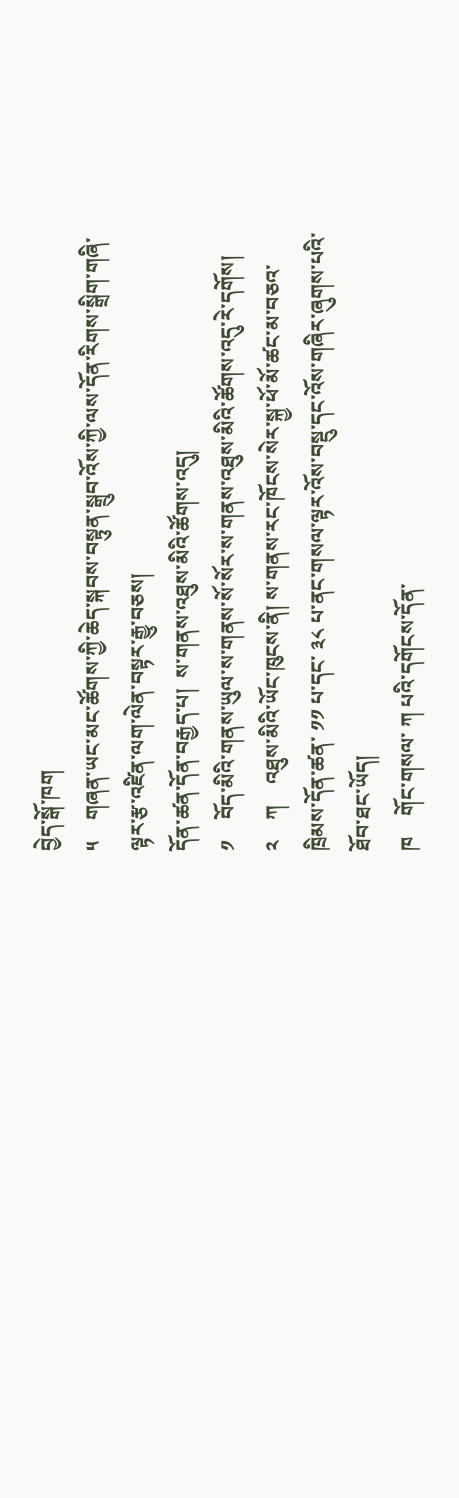བྱེད་སྒོ་ཁག
༥    གཞན་ཡང་མང་ཚོགས་ཀྱི་ཆེད་སྐབས་བསྟུན་སྒྲུབ་འོས་ཀྱི་ལས་དོན་རིགས་སྒྲིག་གཞི་ལྟར་རྩ་འཛིན་ལག་ལེན་བསྟར་རྒྱུ་བཅས།
དོན་ཚན་དོན་བརྒྱད་པ།  ས་གནས་འཐུས་མིའི་ཚོགས་འདུ།
༡    བོད་མིའི་གནས་ཡུལ་ས་གནས་སོ་སོར་ས་གནས་འཐུས་མིའི་ཚོགས་འདུ་རེ་དགོས།
༢    ཀ    འཐུས་མིའི་ཡོང་ཁུངས་ནི། ས་གནས་རང་ཁོངས་སེར་སྐྱ་ཕོ་མོ་ཚང་མ་བཅའ་ཁྲིམས་དོན་ཚན་ ༡༡ པ་དང་ ༣༨ པ་ནང་གསལ་ལྟར་འོས་བསྡུ་དང་འོས་གཞིར་ཞུགས་པའི་ཐོབ་ཐང་ཡོད།
ཁ    གོང་གསལ་ ཀ པའི་དགོངས་དོན་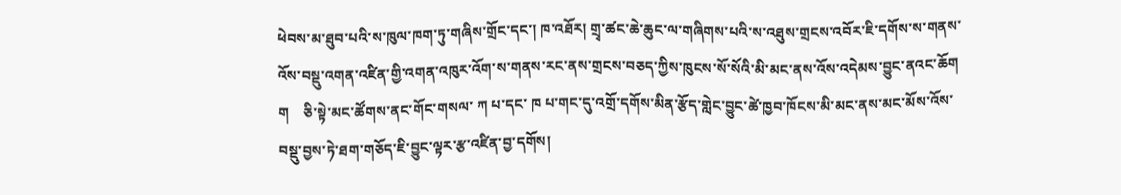ཕེབས་མ་ཐུབ་པའི་ས་ཁུལ་ཁག་ཏུ་གཞིས་གྲོང་དང་། ཁ་འཐོར། གྲྭ་ཚང་ཆེ་ཆུང་ལ་གཞིགས་པའི་ས་འཐུས་གྲངས་འབོར་ཇི་དགོས་ས་གནས་འོས་བསྡུ་འགན་འཛིན་གྱི་འགན་འཁུར་འོག་ས་གནས་རང་ནས་གྲངས་བཅད་ཀྱིས་ཁུངས་སོ་སོའི་མི་མང་ནས་འོས་འདེམས་བྱུང་ནའང་ཆོག
ག    ཅི་སྟེ་མང་ཚོགས་ནང་གོང་གསལ་ ཀ པ་དང་ ཁ པ་གང་དུ་འགྲོ་དགོས་མིན་རྩོད་གླེང་བྱུང་ཚེ་ཁྱབ་ཁོངས་མི་མང་ནས་མང་མོས་འོས་བསྡུ་བྱས་ཏེ་ཐག་གཅོད་ཇི་བྱུང་ལྟར་རྩ་འཛིན་བྱ་དགོས།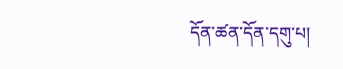དོན་ཚན་དོན་དགུ་པ།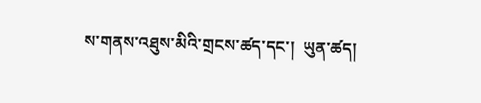ས་གནས་འཐུས་མིའི་གྲངས་ཚད་དང་།  ཡུན་ཚད།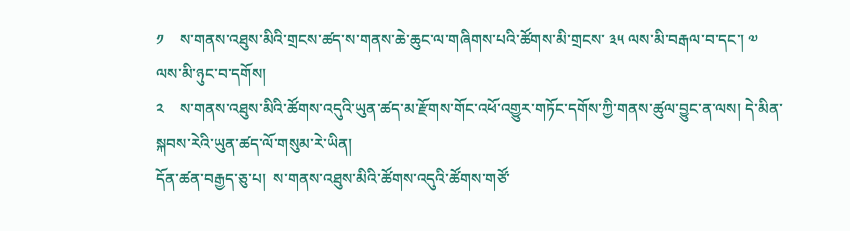༡    ས་གནས་འཐུས་མིའི་གྲངས་ཚད་ས་གནས་ཆེ་ཆུང་ལ་གཞིགས་པའི་ཚོགས་མི་གྲངས་ ༣༥ ལས་མི་བརྒལ་བ་དང་། ༧ ལས་མི་ཉུང་བ་དགོས།
༢    ས་གནས་འཐུས་མིའི་ཚོགས་འདུའི་ཡུན་ཚད་མ་རྫོགས་གོང་འཕོ་འགྱུར་གཏོང་དགོས་ཀྱི་གནས་ཚུལ་བྱུང་ན་ལས། དེ་མིན་སྐབས་རེའི་ཡུན་ཚད་ལོ་གསུམ་རེ་ཡིན།
དོན་ཚན་བརྒྱད་ཅུ་པ།  ས་གནས་འཐུས་མིའི་ཚོགས་འདུའི་ཚོགས་གཙོ་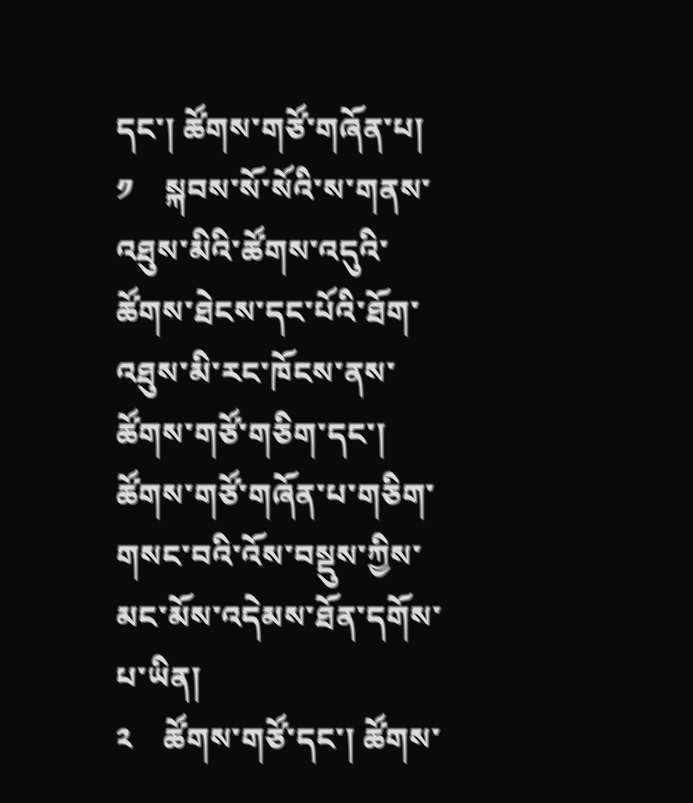དང་། ཚོགས་གཙོ་གཞོན་པ།
༡    སྐབས་སོ་སོའི་ས་གནས་འཐུས་མིའི་ཚོགས་འདུའི་ཚོགས་ཐེངས་དང་པོའི་ཐོག་འཐུས་མི་རང་ཁོངས་ནས་ཚོགས་གཙོ་གཅིག་དང་། ཚོགས་གཙོ་གཞོན་པ་གཅིག་གསང་བའི་འོས་བསྡུས་ཀྱིས་མང་མོས་འདེམས་ཐོན་དགོས་པ་ཡིན།
༢    ཚོགས་གཙོ་དང་། ཚོགས་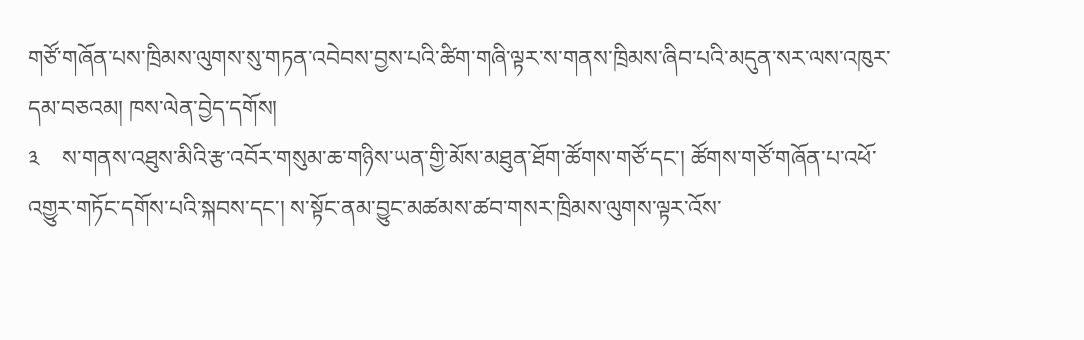གཙོ་གཞོན་པས་ཁྲིམས་ལུགས་སུ་གཏན་འབེབས་བྱས་པའི་ཚིག་གཞི་ལྟར་ས་གནས་ཁྲིམས་ཞིབ་པའི་མདུན་སར་ལས་འཁུར་དམ་བཅའམ། ཁས་ལེན་བྱེད་དགོས།
༣    ས་གནས་འཐུས་མིའི་རྩ་འབོར་གསུམ་ཆ་གཉིས་ཡན་གྱི་མོས་མཐུན་ཐོག་ཚོགས་གཙོ་དང་། ཚོགས་གཙོ་གཞོན་པ་འཕོ་འགྱུར་གཏོང་དགོས་པའི་སྐབས་དང་། ས་སྟོང་ནམ་བྱུང་མཚམས་ཚབ་གསར་ཁྲིམས་ལུགས་ལྟར་འོས་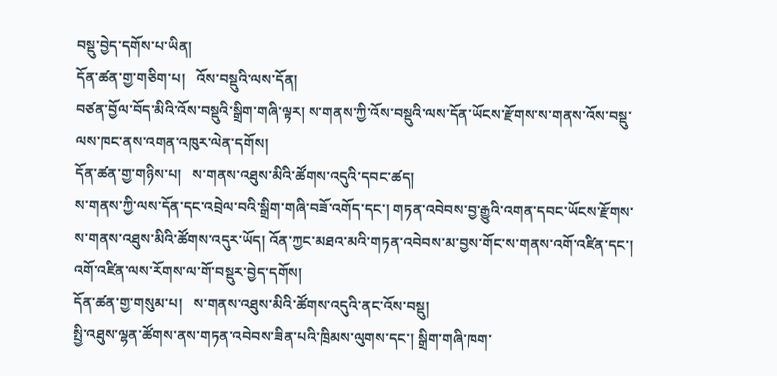བསྡུ་བྱེད་དགོས་པ་ཡིན།
དོན་ཚན་གྱ་གཅིག་པ།   འོས་བསྡུའི་ལས་དོན།
བཙན་བྱོལ་བོད་མིའི་འོས་བསྡུའི་སྒྲིག་གཞི་ལྟར། ས་གནས་ཀྱི་འོས་བསྡུའི་ལས་དོན་ཡོངས་རྫོགས་ས་གནས་འོས་བསྡུ་ལས་ཁང་ནས་འགན་འཁུར་ལེན་དགོས།
དོན་ཚན་གྱ་གཉིས་པ།   ས་གནས་འཐུས་མིའི་ཚོགས་འདུའི་དབང་ཚད།
ས་གནས་ཀྱི་ལས་དོན་དང་འབྲེལ་བའི་སྒྲིག་གཞི་བཟོ་འགོད་དང་། གཏན་འབེབས་བྱ་རྒྱུའི་འགན་དབང་ཡོངས་རྫོགས་ས་གནས་འཐུས་མིའི་ཚོགས་འདུར་ཡོད། འོན་ཀྱང་མཐའ་མའི་གཏན་འབེབས་མ་བྱས་གོང་ས་གནས་འགོ་འཛིན་དང་། འགོ་འཛིན་ལས་རོགས་ལ་གོ་བསྡུར་བྱེད་དགོས།
དོན་ཚན་གྱ་གསུམ་པ།   ས་གནས་འཐུས་མིའི་ཚོགས་འདུའི་ནང་འོས་བསྡུ།
སྤྱི་འཐུས་ལྷན་ཚོགས་ནས་གཏན་འབེབས་ཟིན་པའི་ཁྲིམས་ལུགས་དང་། སྒྲིག་གཞི་ཁག་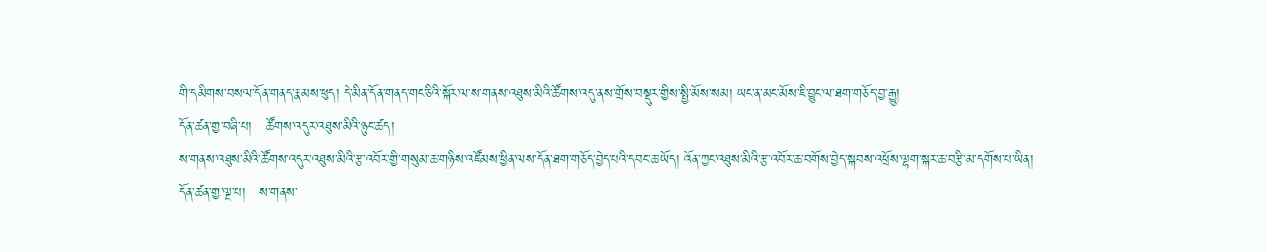གི་དམིགས་བསལ་དོན་གནད་རྣམས་ཕུད། དེ་མིན་དོན་གནད་གང་ཅིའི་སྐོར་ལ་ས་གནས་འཐུས་མིའི་ཚོགས་འདུ་ནས་གྲོས་བསྡུར་གྱིས་སྤྱི་མོས་སམ། ཡང་ན་མང་མོས་ཇི་བྱུང་ལ་ཐག་གཅོད་བྱ་རྒྱུ།
དོན་ཚན་གྱ་བཞི་པ།   ཚོགས་འདུར་འཐུས་མིའི་ཉུང་ཚད།
ས་གནས་འཐུས་མིའི་ཚོགས་འདུར་འཐུས་མིའི་རྩ་འབོར་གྱི་གསུམ་ཆ་གཉིས་འཛོམས་ཕྱིན་ལས་དོན་ཐག་གཅོད་བྱེད་པའི་དབང་ཆ་ཡོད། འོན་ཀྱང་འཐུས་མིའི་རྩ་འབོར་ཆ་བགོས་བྱེད་སྐབས་འཕྲོས་ལྷག་སྐར་ཆ་བརྩི་མ་དགོས་པ་ཡིན།
དོན་ཚན་གྱ་ལྔ་པ།   ས་གནས་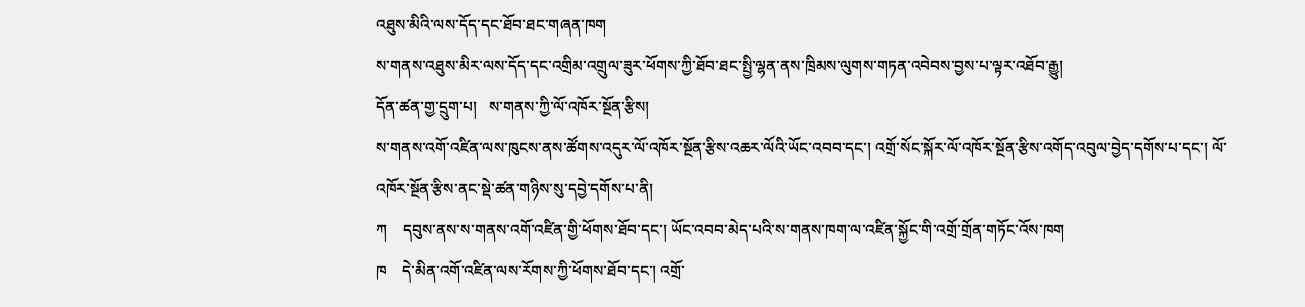འཐུས་མིའི་ལས་དོད་དང་ཐོབ་ཐང་གཞན་ཁག
ས་གནས་འཐུས་མིར་ལས་དོད་དང་འགྲིམ་འགྲུལ་ཟུར་ཕོགས་ཀྱི་ཐོབ་ཐང་སྤྱི་ལྷན་ནས་ཁྲིམས་ལུགས་གཏན་འབེབས་བྱས་པ་ལྟར་འཐོབ་རྒྱུ།
དོན་ཚན་གྱ་དྲུག་པ།   ས་གནས་ཀྱི་ལོ་འཁོར་སྔོན་རྩིས།
ས་གནས་འགོ་འཛིན་ལས་ཁུངས་ནས་ཚོགས་འདུར་ལོ་འཁོར་སྔོན་རྩིས་འཆར་ལོའི་ཡོང་འབབ་དང་། འགྲོ་སོང་སྐོར་ལོ་འཁོར་སྔོན་རྩིས་འགོད་འབུལ་བྱེད་དགོས་པ་དང་། ལོ་འཁོར་སྔོན་རྩིས་ནང་སྡེ་ཚན་གཉིས་སུ་དབྱེ་དགོས་པ་ནི།
ཀ    དབུས་ནས་ས་གནས་འགོ་འཛིན་གྱི་ཕོགས་ཐོབ་དང་། ཡོང་འབབ་མེད་པའི་ས་གནས་ཁག་ལ་འཛིན་སྐྱོང་གི་འགྲོ་གྲོན་གཏོང་འོས་ཁག
ཁ    དེ་མིན་འགོ་འཛིན་ལས་རོགས་ཀྱི་ཕོགས་ཐོབ་དང་། འགྲོ་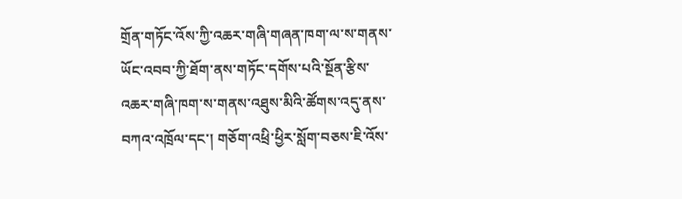གྲོན་གཏོང་འོས་ཀྱི་འཆར་གཞི་གཞན་ཁག་ལ་ས་གནས་ཡོང་འབབ་ཀྱི་ཐོག་ནས་གཏོང་དགོས་པའི་སྔོན་རྩིས་འཆར་གཞི་ཁག་ས་གནས་འཐུས་མིའི་ཚོགས་འདུ་ནས་བཀའ་འཁྲོལ་དང་། གཅོག་འཕྲི་ཕྱིར་སློག་བཅས་ཇི་འོས་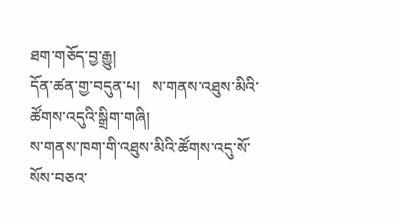ཐག་གཅོད་བྱ་རྒྱུ།
དོན་ཚན་གྱ་བདུན་པ།   ས་གནས་འཐུས་མིའི་ཚོགས་འདུའི་སྒྲིག་གཞི།
ས་གནས་ཁག་གི་འཐུས་མིའི་ཚོགས་འདུ་སོ་སོས་བཅའ་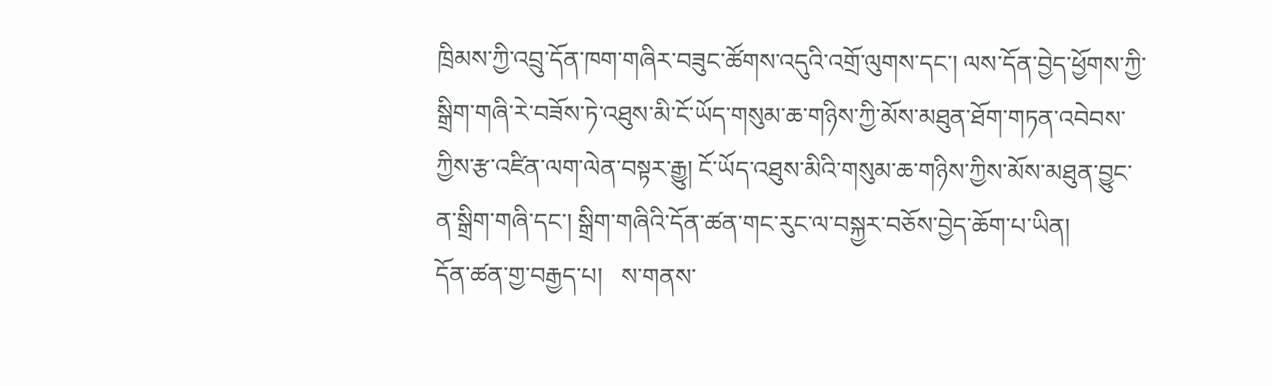ཁྲིམས་ཀྱི་འབྲུ་དོན་ཁག་གཞིར་བཟུང་ཚོགས་འདུའི་འགྲོ་ལུགས་དང་། ལས་དོན་བྱེད་ཕྱོགས་ཀྱི་སྒྲིག་གཞི་རེ་བཟོས་ཏེ་འཐུས་མི་ངོ་ཡོད་གསུམ་ཆ་གཉིས་ཀྱི་མོས་མཐུན་ཐོག་གཏན་འབེབས་ཀྱིས་རྩ་འཛིན་ལག་ལེན་བསྟར་རྒྱུ། ངོ་ཡོད་འཐུས་མིའི་གསུམ་ཆ་གཉིས་ཀྱིས་མོས་མཐུན་བྱུང་ན་སྒྲིག་གཞི་དང་། སྒྲིག་གཞིའི་དོན་ཚན་གང་རུང་ལ་བསྐྱར་བཅོས་བྱེད་ཆོག་པ་ཡིན།
དོན་ཚན་གྱ་བརྒྱད་པ།   ས་གནས་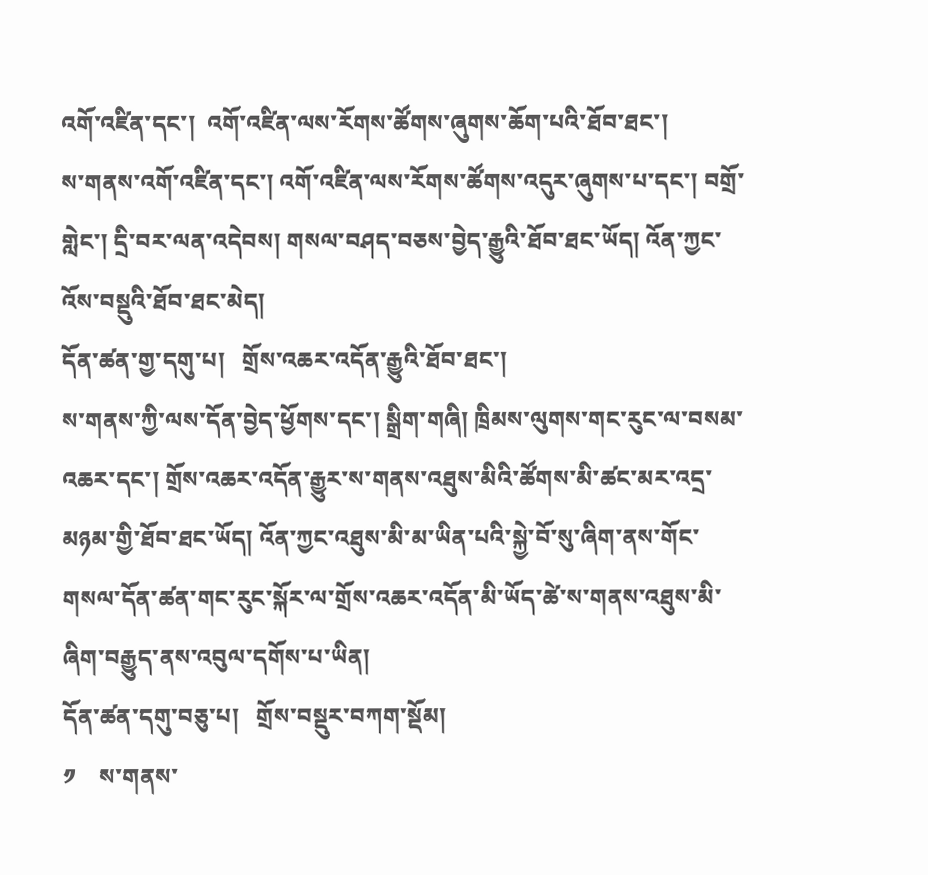འགོ་འཛིན་དང་།  འགོ་འཛིན་ལས་རོགས་ཚོགས་ཞུགས་ཆོག་པའི་ཐོབ་ཐང་།
ས་གནས་འགོ་འཛིན་དང་། འགོ་འཛིན་ལས་རོགས་ཚོགས་འདུར་ཞུགས་པ་དང་། བགྲོ་གླེང་། དྲི་བར་ལན་འདེབས། གསལ་བཤད་བཅས་བྱེད་རྒྱུའི་ཐོབ་ཐང་ཡོད། འོན་ཀྱང་འོས་བསྡུའི་ཐོབ་ཐང་མེད།
དོན་ཚན་གྱ་དགུ་པ།   གྲོས་འཆར་འདོན་རྒྱུའི་ཐོབ་ཐང་།
ས་གནས་ཀྱི་ལས་དོན་བྱེད་ཕྱོགས་དང་། སྒྲིག་གཞི། ཁྲིམས་ལུགས་གང་རུང་ལ་བསམ་འཆར་དང་། གྲོས་འཆར་འདོན་རྒྱུར་ས་གནས་འཐུས་མིའི་ཚོགས་མི་ཚང་མར་འདྲ་མཉམ་གྱི་ཐོབ་ཐང་ཡོད། འོན་ཀྱང་འཐུས་མི་མ་ཡིན་པའི་སྐྱེ་བོ་སུ་ཞིག་ནས་གོང་གསལ་དོན་ཚན་གང་རུང་སྐོར་ལ་གྲོས་འཆར་འདོན་མི་ཡོད་ཚེ་ས་གནས་འཐུས་མི་ཞིག་བརྒྱུད་ནས་འབུལ་དགོས་པ་ཡིན།
དོན་ཚན་དགུ་བཅུ་པ།   གྲོས་བསྡུར་བཀག་སྡོམ།
༡    ས་གནས་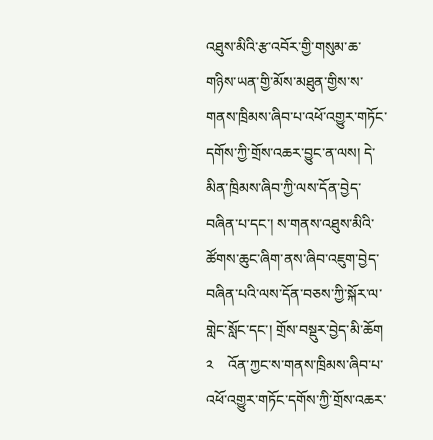འཐུས་མིའི་རྩ་འབོར་གྱི་གསུམ་ཆ་གཉིས་ཡན་གྱི་མོས་མཐུན་གྱིས་ས་གནས་ཁྲིམས་ཞིབ་པ་འཕོ་འགྱུར་གཏོང་དགོས་ཀྱི་གྲོས་འཆར་བྱུང་ན་ལས། དེ་མིན་ཁྲིམས་ཞིབ་ཀྱི་ལས་དོན་བྱེད་བཞིན་པ་དང་། ས་གནས་འཐུས་མིའི་ཚོགས་ཆུང་ཞིག་ནས་ཞིབ་འཇུག་བྱེད་བཞིན་པའི་ལས་དོན་བཅས་ཀྱི་སྐོར་ལ་གླེང་སློང་དང་། གྲོས་བསྡུར་བྱེད་མི་ཆོག
༢    འོན་ཀྱང་ས་གནས་ཁྲིམས་ཞིབ་པ་འཕོ་འགྱུར་གཏོང་དགོས་ཀྱི་གྲོས་འཆར་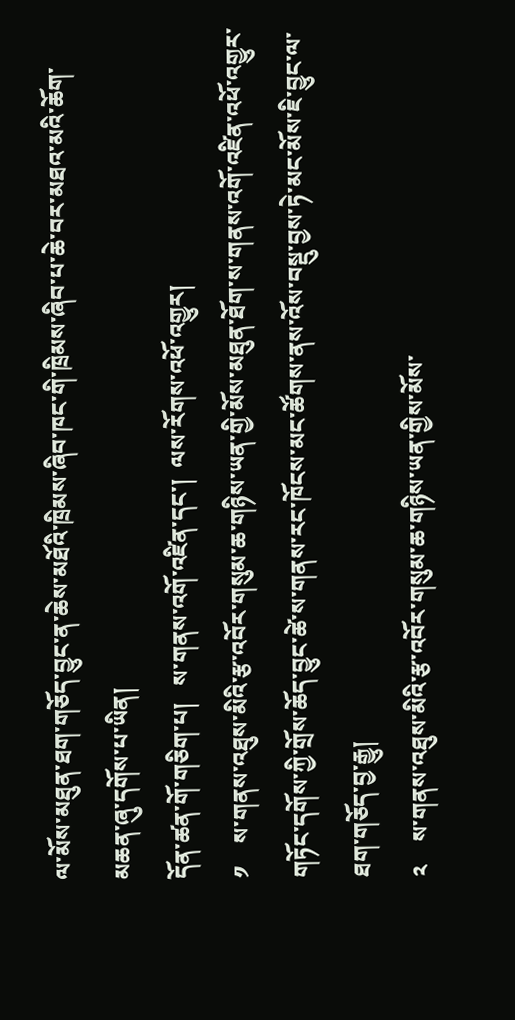ལ་མོས་མཐུན་ཐག་གཅོད་བྱུང་ན་ཆེས་མཐོའི་ཁྲིམས་ཞིབ་ཁང་གི་ཁྲིམས་ཞིབ་པ་ཆེ་བར་མཐའ་མའི་ཆོག་མཆན་ཞུ་དགོས་པ་ཡིན།
དོན་ཚན་གོ་གཅིག་པ།   ས་གནས་འགོ་འཛིན་དང་།  ལས་རོགས་འཕོ་འགྱུར།
༡    ས་གནས་འཐུས་མིའི་རྩ་འབོར་གསུམ་ཆ་གཉིས་ཡན་གྱི་མོས་མཐུན་ཐོག་ས་གནས་འགོ་འཛིན་འཕོ་འགྱུར་གཏོང་དགོས་ཀྱི་གྲོས་ཆོད་བྱུང་ཚེ་ས་གནས་རང་ཁོངས་མང་ཚོགས་ནས་འོས་བསྡུ་བྱས་ཏེ་མང་མོས་ཇི་བྱུང་ལ་ཐག་གཅོད་བྱ་རྒྱུ།
༢    ས་གནས་འཐུས་མིའི་རྩ་འབོར་གསུམ་ཆ་གཉིས་ཡན་གྱིས་མོས་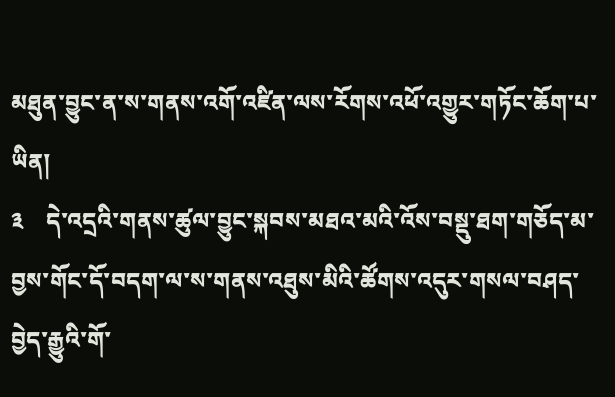མཐུན་བྱུང་ན་ས་གནས་འགོ་འཛིན་ལས་རོགས་འཕོ་འགྱུར་གཏོང་ཆོག་པ་ཡིན།
༣    དེ་འདྲའི་གནས་ཚུལ་བྱུང་སྐབས་མཐའ་མའི་འོས་བསྡུ་ཐག་གཅོད་མ་བྱས་གོང་དོ་བདག་ལ་ས་གནས་འཐུས་མིའི་ཚོགས་འདུར་གསལ་བཤད་བྱེད་རྒྱུའི་གོ་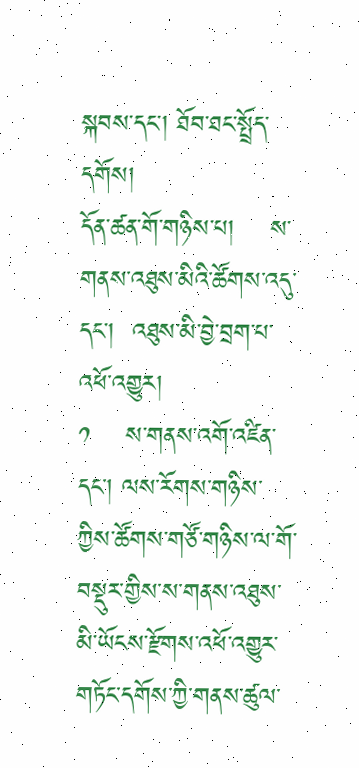སྐབས་དང་། ཐོབ་ཐང་སྤྲོད་དགོས།
དོན་ཚན་གོ་གཉིས་པ།    ས་གནས་འཐུས་མིའི་ཚོགས་འདུ་དང་།  འཐུས་མི་བྱེ་བྲག་པ་འཕོ་འགྱུར།
༡    ས་གནས་འགོ་འཛིན་དང་། ལས་རོགས་གཉིས་ཀྱིས་ཚོགས་གཙོ་གཉིས་ལ་གོ་བསྡུར་གྱིས་ས་གནས་འཐུས་མི་ཡོངས་རྫོགས་འཕོ་འགྱུར་གཏོང་དགོས་ཀྱི་གནས་ཚུལ་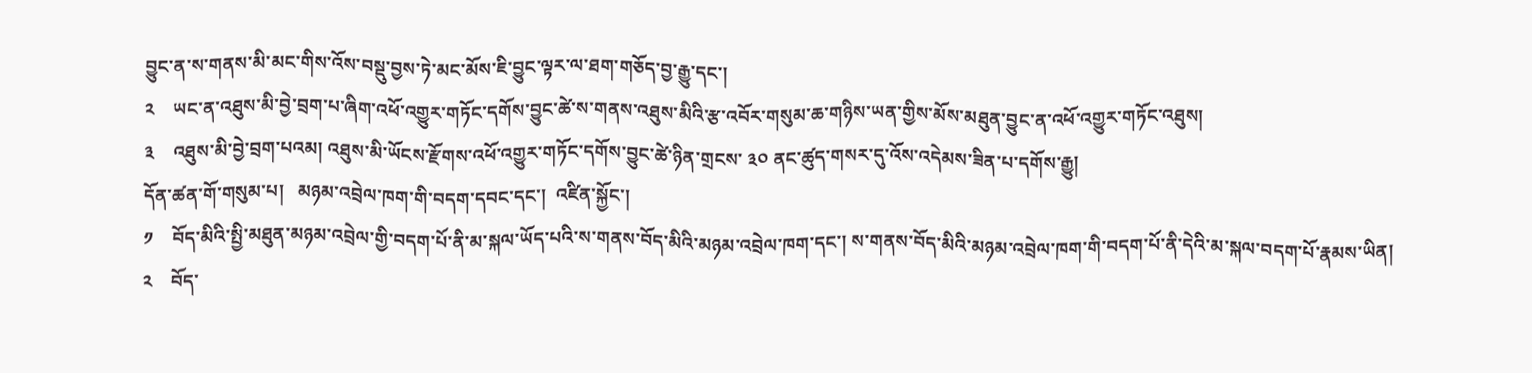བྱུང་ན་ས་གནས་མི་མང་གིས་འོས་བསྡུ་བྱས་ཏེ་མང་མོས་ཇི་བྱུང་ལྟར་ལ་ཐག་གཅོད་བྱ་རྒྱུ་དང་།
༢    ཡང་ན་འཐུས་མི་བྱེ་བྲག་པ་ཞིག་འཕོ་འགྱུར་གཏོང་དགོས་བྱུང་ཚེ་ས་གནས་འཐུས་མིའི་རྩ་འབོར་གསུམ་ཆ་གཉིས་ཡན་གྱིས་མོས་མཐུན་བྱུང་ན་འཕོ་འགྱུར་གཏོང་འཐུས།
༣    འཐུས་མི་བྱེ་བྲག་པའམ། འཐུས་མི་ཡོངས་རྫོགས་འཕོ་འགྱུར་གཏོང་དགོས་བྱུང་ཚེ་ཉིན་གྲངས་ ༣༠ ནང་ཚུད་གསར་དུ་འོས་འདེམས་ཟིན་པ་དགོས་རྒྱུ།
དོན་ཚན་གོ་གསུམ་པ།   མཉམ་འབྲེལ་ཁག་གི་བདག་དབང་དང་།  འཛིན་སྐྱོང་།
༡    བོད་མིའི་སྤྱི་མཐུན་མཉམ་འབྲེལ་གྱི་བདག་པོ་ནི་མ་སྐལ་ཡོད་པའི་ས་གནས་བོད་མིའི་མཉམ་འབྲེལ་ཁག་དང་། ས་གནས་བོད་མིའི་མཉམ་འབྲེལ་ཁག་གི་བདག་པོ་ནི་དེའི་མ་སྐལ་བདག་པོ་རྣམས་ཡིན།
༢    བོད་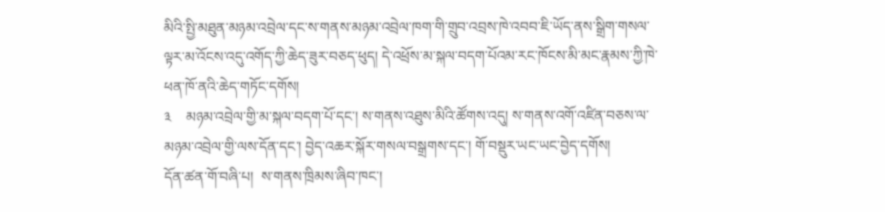མིའི་སྤྱི་མཐུན་མཉམ་འབྲེལ་དང་ས་གནས་མཉམ་འབྲེལ་ཁག་གི་གྲུབ་འབྲས་ཁེ་འབབ་ཇི་ཡོད་ནས་སྒྲིག་གསལ་ལྟར་མ་འོངས་འདུ་འགོད་ཀྱི་ཆེད་ཟུར་བཅད་ཕུད། དེ་འཕྲོས་མ་སྐལ་བདག་པོའམ་རང་ཁོངས་མི་མང་རྣམས་ཀྱི་ཁེ་ཕན་ཁོ་ནའི་ཆེད་གཏོང་དགོས།
༣    མཉམ་འབྲེལ་གྱི་མ་སྐལ་བདག་པོ་དང་། ས་གནས་འཐུས་མིའི་ཚོགས་འདུ། ས་གནས་འགོ་འཛིན་བཅས་ལ་མཉམ་འབྲེལ་གྱི་ལས་དོན་དང་། བྱེད་འཆར་སྐོར་གསལ་བསྒྲགས་དང་། གོ་བསྡུར་ཡང་ཡང་བྱེད་དགོས།
དོན་ཚན་གོ་བཞི་པ།  ས་གནས་ཁྲིམས་ཞིབ་ཁང་།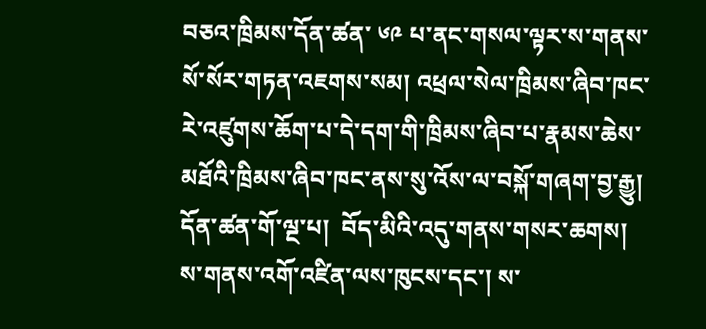བཅའ་ཁྲིམས་དོན་ཚན་ ༦༩ པ་ནང་གསལ་ལྟར་ས་གནས་སོ་སོར་གཏན་འཇགས་སམ། འཕྲལ་སེལ་ཁྲིམས་ཞིབ་ཁང་རེ་འཛུགས་ཆོག་པ་དེ་དག་གི་ཁྲིམས་ཞིབ་པ་རྣམས་ཆེས་མཐོའི་ཁྲིམས་ཞིབ་ཁང་ནས་སུ་འོས་ལ་བསྐོ་གཞག་བྱ་རྒྱུ།
དོན་ཚན་གོ་ལྔ་པ།  བོད་མིའི་འདུ་གནས་གསར་ཆགས།
ས་གནས་འགོ་འཛིན་ལས་ཁུངས་དང་། ས་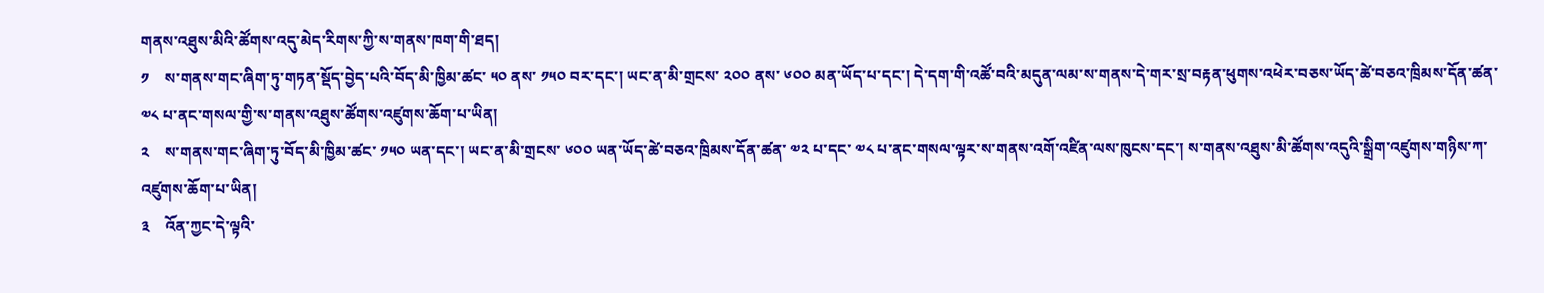གནས་འཐུས་མིའི་ཚོགས་འདུ་མེད་རིགས་ཀྱི་ས་གནས་ཁག་གི་ཐད།
༡    ས་གནས་གང་ཞིག་ཏུ་གཏན་སྡོད་བྱེད་པའི་བོད་མི་ཁྱིམ་ཚང་ ༥༠ ནས་ ༡༥༠ བར་དང་། ཡང་ན་མི་གྲངས་ ༢༠༠ ནས་ ༦༠༠ མན་ཡོད་པ་དང་། དེ་དག་གི་འཚོ་བའི་མདུན་ལམ་ས་གནས་དེ་གར་སྲ་བརྟན་ཕུགས་འཕེར་བཅས་ཡོད་ཚེ་བཅའ་ཁྲིམས་དོན་ཚན་ ༧༨ པ་ནང་གསལ་གྱི་ས་གནས་འཐུས་ཚོགས་འཛུགས་ཆོག་པ་ཡིན།
༢    ས་གནས་གང་ཞིག་ཏུ་བོད་མི་ཁྱིམ་ཚང་ ༡༥༠ ཡན་དང་། ཡང་ན་མི་གྲངས་ ༦༠༠ ཡན་ཡོད་ཚེ་བཅའ་ཁྲིམས་དོན་ཚན་ ༧༢ པ་དང་ ༧༨ པ་ནང་གསལ་ལྟར་ས་གནས་འགོ་འཛིན་ལས་ཁུངས་དང་། ས་གནས་འཐུས་མི་ཚོགས་འདུའི་སྒྲིག་འཛུགས་གཉིས་ཀ་འཛུགས་ཆོག་པ་ཡིན།
༣    འོན་ཀྱང་དེ་ལྟའི་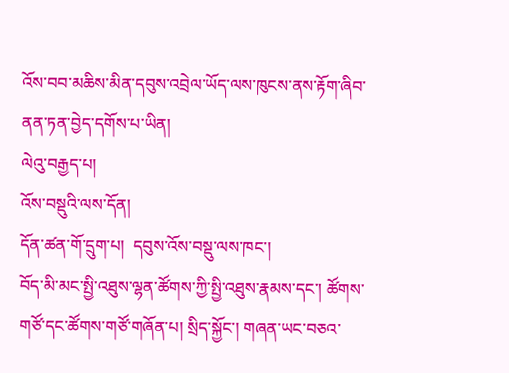འོས་བབ་མཆིས་མིན་དབུས་འབྲེལ་ཡོད་ལས་ཁུངས་ནས་རྟོག་ཞིབ་ནན་ཏན་བྱེད་དགོས་པ་ཡིན།
ལེའུ་བརྒྱད་པ།
འོས་བསྡུའི་ལས་དོན།
དོན་ཚན་གོ་དྲུག་པ།  དབུས་འོས་བསྡུ་ལས་ཁང་།
བོད་མི་མང་སྤྱི་འཐུས་ལྷན་ཚོགས་ཀྱི་སྤྱི་འཐུས་རྣམས་དང་། ཚོགས་གཙོ་དང་ཚོགས་གཙོ་གཞོན་པ། སྲིད་སྐྱོང་། གཞན་ཡང་བཅའ་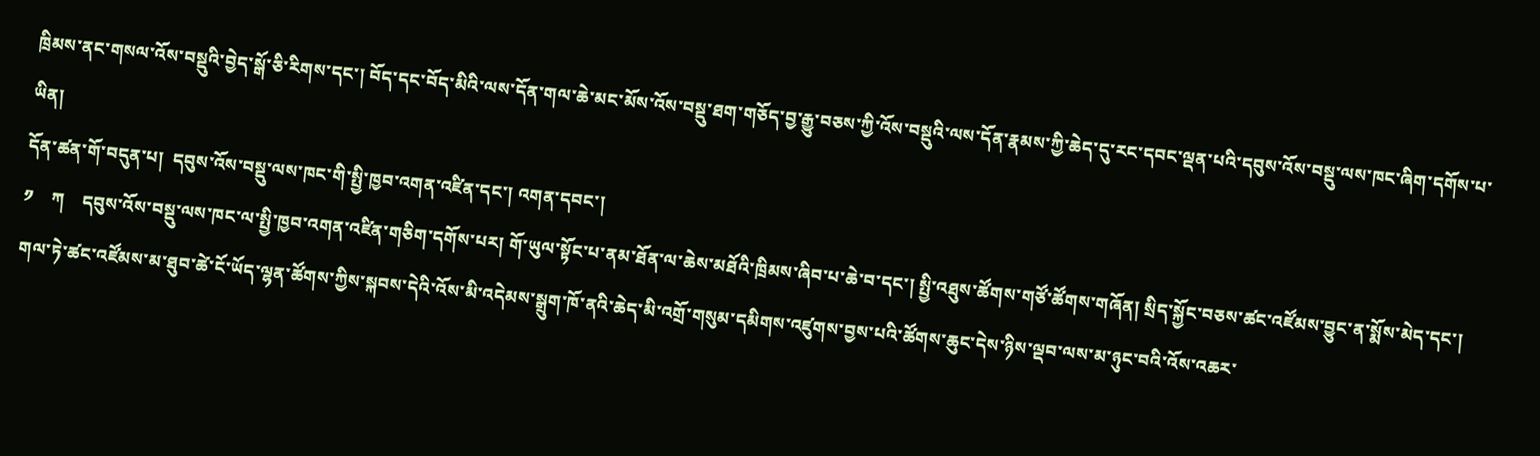ཁྲིམས་ནང་གསལ་འོས་བསྡུའི་བྱེད་སྒོ་ཅི་རིགས་དང་། བོད་དང་བོད་མིའི་ལས་དོན་གལ་ཆེ་མང་མོས་འོས་བསྡུ་ཐག་གཅོད་བྱ་རྒྱུ་བཅས་ཀྱི་འོས་བསྡུའི་ལས་དོན་རྣམས་ཀྱི་ཆེད་དུ་རང་དབང་ལྡན་པའི་དབུས་འོས་བསྡུ་ལས་ཁང་ཞིག་དགོས་པ་ཡིན།
དོན་ཚན་གོ་བདུན་པ།  དབུས་འོས་བསྡུ་ལས་ཁང་གི་སྤྱི་ཁྱབ་འགན་འཛིན་དང་། འགན་དབང་།
༡    ཀ    དབུས་འོས་བསྡུ་ལས་ཁང་ལ་སྤྱི་ཁྱབ་འགན་འཛིན་གཅིག་དགོས་པར། གོ་ཡུལ་སྟོང་པ་ནམ་ཐོན་ལ་ཆེས་མཐོའི་ཁྲིམས་ཞིབ་པ་ཆེ་བ་དང་། སྤྱི་འཐུས་ཚོགས་གཙོ་ཚོགས་གཞོན། སྲིད་སྐྱོང་བཅས་ཚང་འཛོམས་བྱུང་ན་སྨོས་མེད་དང་། གལ་ཏེ་ཚང་འཛོམས་མ་ཐུབ་ཚེ་ངོ་ཡོད་ལྷན་ཚོགས་ཀྱིས་སྐབས་དེའི་འོས་མི་འདེམས་སྒྲུག་ཁོ་ནའི་ཆེད་མི་འགྲོ་གསུམ་དམིགས་འཛུགས་བྱས་པའི་ཚོགས་ཆུང་དེས་ཉིས་ལྡབ་ལས་མ་ཉུང་བའི་འོས་འཆར་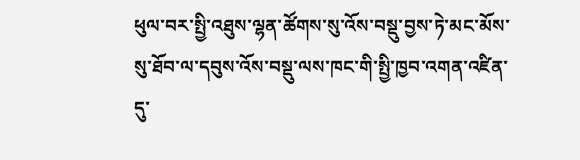ཕུལ་བར་སྤྱི་འཐུས་ལྷན་ཚོགས་སུ་འོས་བསྡུ་བྱས་ཏེ་མང་མོས་སུ་ཐོབ་ལ་དབུས་འོས་བསྡུ་ལས་ཁང་གི་སྤྱི་ཁྱབ་འགན་འཛིན་དུ་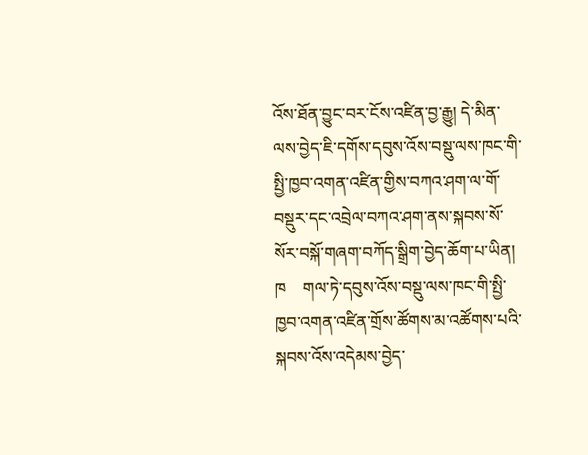འོས་ཐོན་བྱུང་བར་ངོས་འཛིན་བྱ་རྒྱུ། དེ་མིན་ལས་བྱེད་ཇི་དགོས་དབུས་འོས་བསྡུ་ལས་ཁང་གི་སྤྱི་ཁྱབ་འགན་འཛིན་གྱིས་བཀའ་ཤག་ལ་གོ་བསྡུར་དང་འབྲེལ་བཀའ་ཤག་ནས་སྐབས་སོ་སོར་བསྐོ་གཞག་བཀོད་སྒྲིག་བྱེད་ཆོག་པ་ཡིན།
ཁ    གལ་ཏེ་དབུས་འོས་བསྡུ་ལས་ཁང་གི་སྤྱི་ཁྱབ་འགན་འཛིན་གྲོས་ཚོགས་མ་འཚོགས་པའི་སྐབས་འོས་འདེམས་བྱེད་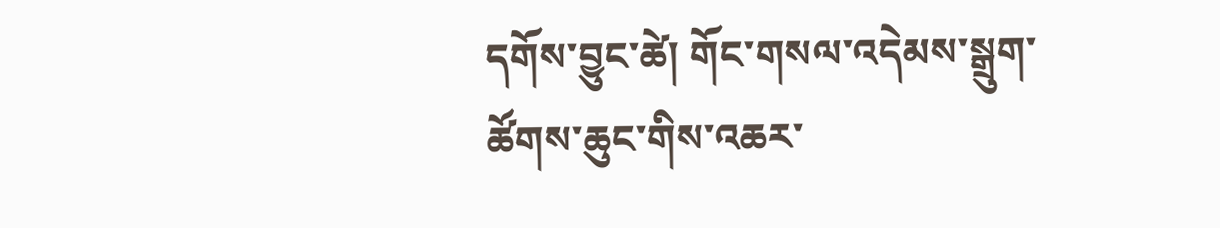དགོས་བྱུང་ཚེ། གོང་གསལ་འདེམས་སྒྲུག་ཚོགས་ཆུང་གིས་འཆར་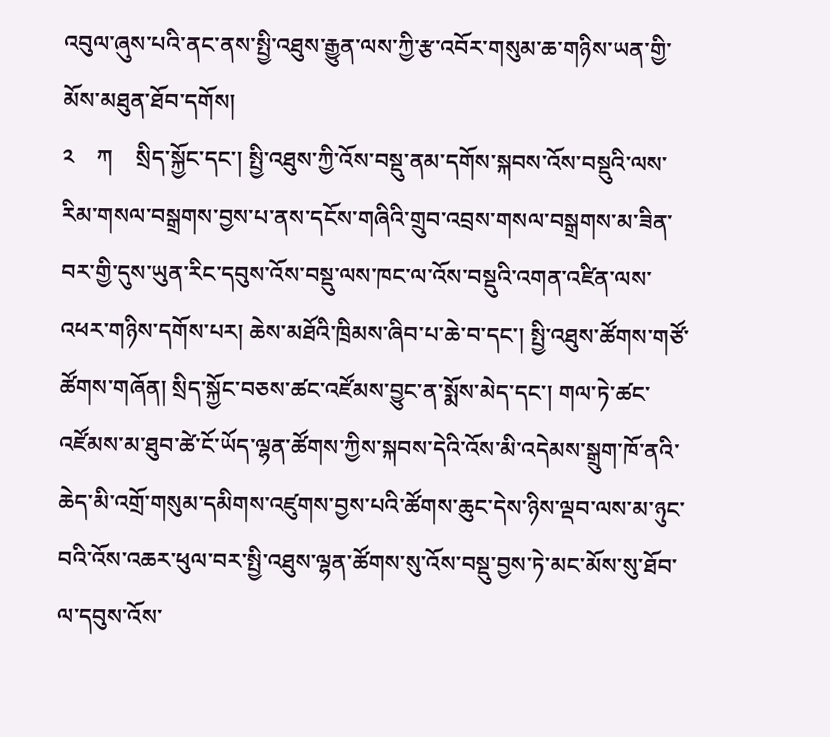འབུལ་ཞུས་པའི་ནང་ནས་སྤྱི་འཐུས་རྒྱུན་ལས་ཀྱི་རྩ་འབོར་གསུམ་ཆ་གཉིས་ཡན་གྱི་མོས་མཐུན་ཐོབ་དགོས།
༢    ཀ    སྲིད་སྐྱོང་དང་། སྤྱི་འཐུས་ཀྱི་འོས་བསྡུ་ནམ་དགོས་སྐབས་འོས་བསྡུའི་ལས་རིམ་གསལ་བསྒྲགས་བྱས་པ་ནས་དངོས་གཞིའི་གྲུབ་འབྲས་གསལ་བསྒྲགས་མ་ཟིན་བར་གྱི་དུས་ཡུན་རིང་དབུས་འོས་བསྡུ་ལས་ཁང་ལ་འོས་བསྡུའི་འགན་འཛིན་ལས་འཕར་གཉིས་དགོས་པར། ཆེས་མཐོའི་ཁྲིམས་ཞིབ་པ་ཆེ་བ་དང་། སྤྱི་འཐུས་ཚོགས་གཙོ་ཚོགས་གཞོན། སྲིད་སྐྱོང་བཅས་ཚང་འཛོམས་བྱུང་ན་སྨོས་མེད་དང་། གལ་ཏེ་ཚང་འཛོམས་མ་ཐུབ་ཚེ་ངོ་ཡོད་ལྷན་ཚོགས་ཀྱིས་སྐབས་དེའི་འོས་མི་འདེམས་སྒྲུག་ཁོ་ནའི་ཆེད་མི་འགྲོ་གསུམ་དམིགས་འཛུགས་བྱས་པའི་ཚོགས་ཆུང་དེས་ཉིས་ལྡབ་ལས་མ་ཉུང་བའི་འོས་འཆར་ཕུལ་བར་སྤྱི་འཐུས་ལྷན་ཚོགས་སུ་འོས་བསྡུ་བྱས་ཏེ་མང་མོས་སུ་ཐོབ་ལ་དབུས་འོས་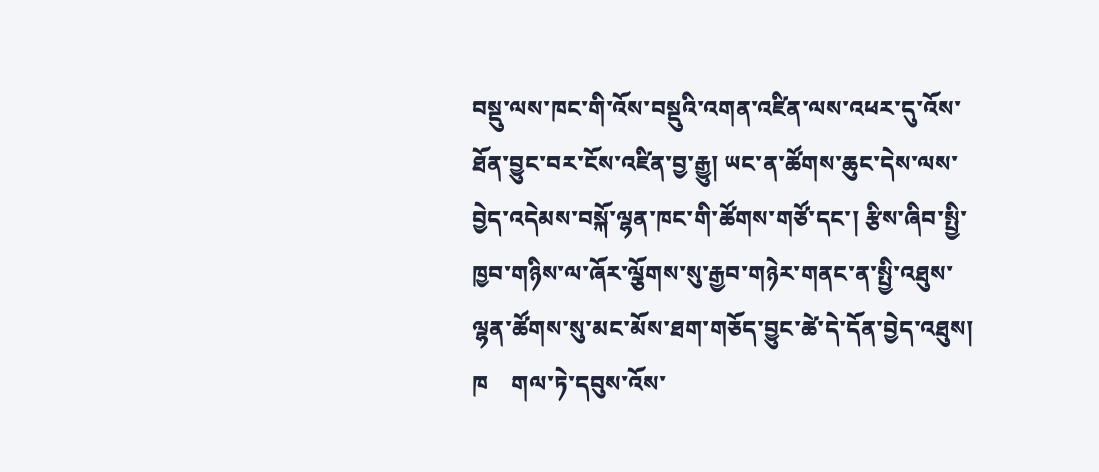བསྡུ་ལས་ཁང་གི་འོས་བསྡུའི་འགན་འཛིན་ལས་འཕར་དུ་འོས་ཐོན་བྱུང་བར་ངོས་འཛིན་བྱ་རྒྱུ། ཡང་ན་ཚོགས་ཆུང་དེས་ལས་བྱེད་འདེམས་བསྐོ་ལྷན་ཁང་གི་ཚོགས་གཙོ་དང་། རྩིས་ཞིབ་སྤྱི་ཁྱབ་གཉིས་ལ་ཞོར་ལྕོགས་སུ་རྒྱབ་གཉེར་གནང་ན་སྤྱི་འཐུས་ལྷན་ཚོགས་སུ་མང་མོས་ཐག་གཅོད་བྱུང་ཚེ་དེ་དོན་བྱེད་འཐུས།
ཁ    གལ་ཏེ་དབུས་འོས་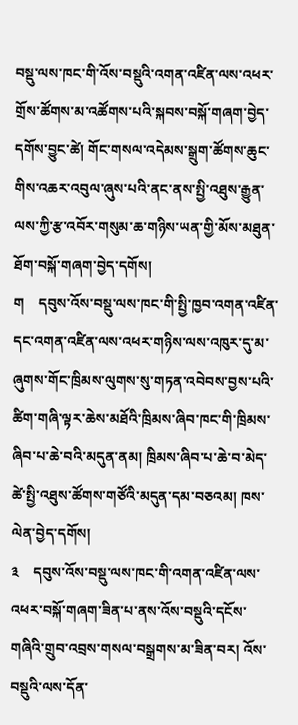བསྡུ་ལས་ཁང་གི་འོས་བསྡུའི་འགན་འཛིན་ལས་འཕར་གྲོས་ཚོགས་མ་འཚོགས་པའི་སྐབས་བསྐོ་གཞག་བྱེད་དགོས་བྱུང་ཚེ། གོང་གསལ་འདེམས་སྒྲུག་ཚོགས་ཆུང་གིས་འཆར་འབུལ་ཞུས་པའི་ནང་ནས་སྤྱི་འཐུས་རྒྱུན་ལས་ཀྱི་རྩ་འབོར་གསུམ་ཆ་གཉིས་ཡན་གྱི་མོས་མཐུན་ཐོག་བསྐོ་གཞག་བྱེད་དགོས།
ག    དབུས་འོས་བསྡུ་ལས་ཁང་གི་སྤྱི་ཁྱབ་འགན་འཛིན་དང་འགན་འཛིན་ལས་འཕར་གཉིས་ལས་འཁུར་དུ་མ་ཞུགས་གོང་ཁྲིམས་ལུགས་སུ་གཏན་འབེབས་བྱས་པའི་ཚིག་གཞི་ལྟར་ཆེས་མཐོའི་ཁྲིམས་ཞིབ་ཁང་གི་ཁྲིམས་ཞིབ་པ་ཆེ་བའི་མདུན་ནམ། ཁྲིམས་ཞིབ་པ་ཆེ་བ་མེད་ཚེ་སྤྱི་འཐུས་ཚོགས་གཙོའི་མདུན་དམ་བཅའམ། ཁས་ལེན་བྱེད་དགོས།
༣    དབུས་འོས་བསྡུ་ལས་ཁང་གི་འགན་འཛིན་ལས་འཕར་བསྐོ་གཞག་ཟིན་པ་ནས་འོས་བསྡུའི་དངོས་གཞིའི་གྲུབ་འབྲས་གསལ་བསྒྲགས་མ་ཟིན་བར། འོས་བསྡུའི་ལས་དོན་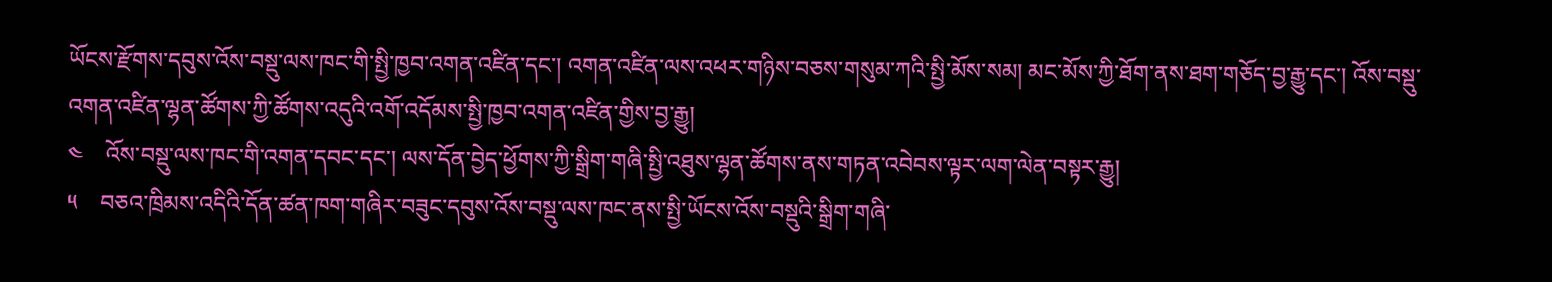ཡོངས་རྫོགས་དབུས་འོས་བསྡུ་ལས་ཁང་གི་སྤྱི་ཁྱབ་འགན་འཛིན་དང་། འགན་འཛིན་ལས་འཕར་གཉིས་བཅས་གསུམ་ཀའི་སྤྱི་མོས་སམ། མང་མོས་ཀྱི་ཐོག་ནས་ཐག་གཅོད་བྱ་རྒྱུ་དང་། འོས་བསྡུ་འགན་འཛིན་ལྷན་ཚོགས་ཀྱི་ཚོགས་འདུའི་འགོ་འདོམས་སྤྱི་ཁྱབ་འགན་འཛིན་གྱིས་བྱ་རྒྱུ།
༤    འོས་བསྡུ་ལས་ཁང་གི་འགན་དབང་དང་། ལས་དོན་བྱེད་ཕྱོགས་ཀྱི་སྒྲིག་གཞི་སྤྱི་འཐུས་ལྷན་ཚོགས་ནས་གཏན་འབེབས་ལྟར་ལག་ལེན་བསྟར་རྒྱུ།
༥    བཅའ་ཁྲིམས་འདིའི་དོན་ཚན་ཁག་གཞིར་བཟུང་དབུས་འོས་བསྡུ་ལས་ཁང་ནས་སྤྱི་ཡོངས་འོས་བསྡུའི་སྒྲིག་གཞི་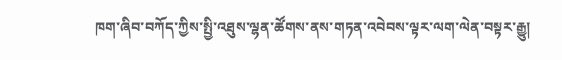ཁག་ཞིབ་བཀོད་ཀྱིས་སྤྱི་འཐུས་ལྷན་ཚོགས་ནས་གཏན་འབེབས་ལྟར་ལག་ལེན་བསྟར་རྒྱུ།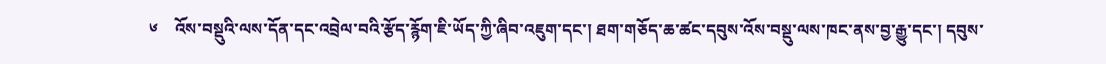༦    འོས་བསྡུའི་ལས་དོན་དང་འབྲེལ་བའི་རྩོད་རྙོག་ཇི་ཡོད་ཀྱི་ཞིབ་འཇུག་དང་། ཐག་གཅོད་ཆ་ཚང་དབུས་འོས་བསྡུ་ལས་ཁང་ནས་བྱ་རྒྱུ་དང་། དབུས་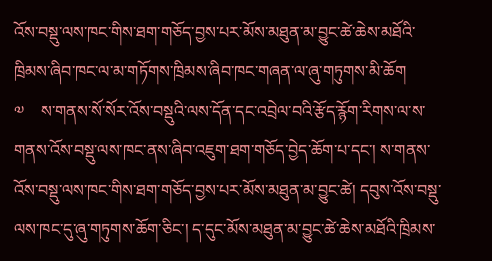འོས་བསྡུ་ལས་ཁང་གིས་ཐག་གཅོད་བྱས་པར་མོས་མཐུན་མ་བྱུང་ཚེ་ཆེས་མཐོའི་ཁྲིམས་ཞིབ་ཁང་ལ་མ་གཏོགས་ཁྲིམས་ཞིབ་ཁང་གཞན་ལ་ཞུ་གཏུགས་མི་ཆོག
༧    ས་གནས་སོ་སོར་འོས་བསྡུའི་ལས་དོན་དང་འབྲེལ་བའི་རྩོད་རྙོག་རིགས་ལ་ས་གནས་འོས་བསྡུ་ལས་ཁང་ནས་ཞིབ་འཇུག་ཐག་གཅོད་བྱེད་ཆོག་པ་དང་། ས་གནས་འོས་བསྡུ་ལས་ཁང་གིས་ཐག་གཅོད་བྱས་པར་མོས་མཐུན་མ་བྱུང་ཚེ། དབུས་འོས་བསྡུ་ལས་ཁང་དུ་ཞུ་གཏུགས་ཆོག་ཅིང་། ད་དུང་མོས་མཐུན་མ་བྱུང་ཚེ་ཆེས་མཐོའི་ཁྲིམས་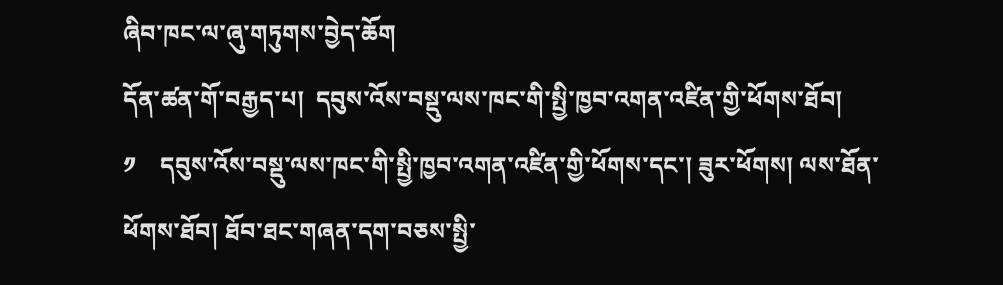ཞིབ་ཁང་ལ་ཞུ་གཏུགས་བྱེད་ཆོག
དོན་ཚན་གོ་བརྒྱད་པ།  དབུས་འོས་བསྡུ་ལས་ཁང་གི་སྤྱི་ཁྱབ་འགན་འཛིན་གྱི་ཕོགས་ཐོབ།
༡    དབུས་འོས་བསྡུ་ལས་ཁང་གི་སྤྱི་ཁྱབ་འགན་འཛིན་གྱི་ཕོགས་དང་། ཟུར་ཕོགས། ལས་ཐོན་ཕོགས་ཐོབ། ཐོབ་ཐང་གཞན་དག་བཅས་སྤྱི་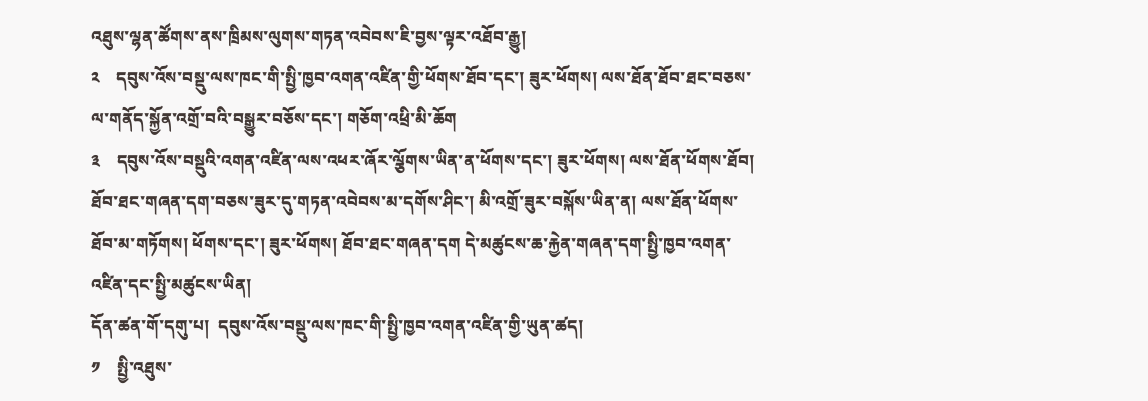འཐུས་ལྷན་ཚོགས་ནས་ཁྲིམས་ལུགས་གཏན་འབེབས་ཇི་བྱས་ལྟར་འཐོབ་རྒྱུ།
༢    དབུས་འོས་བསྡུ་ལས་ཁང་གི་སྤྱི་ཁྱབ་འགན་འཛིན་གྱི་ཕོགས་ཐོབ་དང་། ཟུར་ཕོགས། ལས་ཐོན་ཐོབ་ཐང་བཅས་ལ་གནོད་སྐྱོན་འགྲོ་བའི་བསྒྱུར་བཅོས་དང་། གཅོག་འཕྲི་མི་ཆོག
༣    དབུས་འོས་བསྡུའི་འགན་འཛིན་ལས་འཕར་ཞོར་ལྕོགས་ཡིན་ན་ཕོགས་དང་། ཟུར་ཕོགས། ལས་ཐོན་ཕོགས་ཐོབ། ཐོབ་ཐང་གཞན་དག་བཅས་ཟུར་དུ་གཏན་འབེབས་མ་དགོས་ཤིང་། མི་འགྲོ་ཟུར་བསྐོས་ཡིན་ན། ལས་ཐོན་ཕོགས་ཐོབ་མ་གཏོགས། ཕོགས་དང་། ཟུར་ཕོགས། ཐོབ་ཐང་གཞན་དག དེ་མཚུངས་ཆ་རྐྱེན་གཞན་དག་སྤྱི་ཁྱབ་འགན་འཛིན་དང་སྤྱི་མཚུངས་ཡིན།
དོན་ཚན་གོ་དགུ་པ།  དབུས་འོས་བསྡུ་ལས་ཁང་གི་སྤྱི་ཁྱབ་འགན་འཛིན་གྱི་ཡུན་ཚད།
༡    སྤྱི་འཐུས་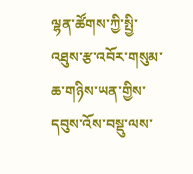ལྷན་ཚོགས་ཀྱི་སྤྱི་འཐུས་རྩ་འབོར་གསུམ་ཆ་གཉིས་ཡན་གྱིས་དབུས་འོས་བསྡུ་ལས་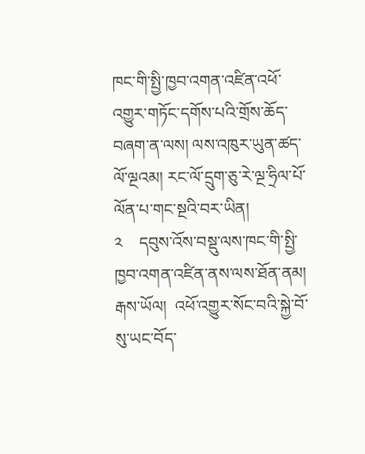ཁང་གི་སྤྱི་ཁྱབ་འགན་འཛིན་འཕོ་འགྱུར་གཏོང་དགོས་པའི་གྲོས་ཆོད་བཞག་ན་ལས། ལས་འཁུར་ཡུན་ཚད་ལོ་ལྔའམ། རང་ལོ་དྲུག་ཅུ་རེ་ལྔ་ཧྲིལ་པོ་ལོན་པ་གང་སྔའི་བར་ཡིན།
༢    དབུས་འོས་བསྡུ་ལས་ཁང་གི་སྤྱི་ཁྱབ་འགན་འཛིན་ནས་ལས་ཐོན་ནམ།  རྒས་ཡོལ།  འཕོ་འགྱུར་སོང་བའི་སྐྱེ་བོ་སུ་ཡང་བོད་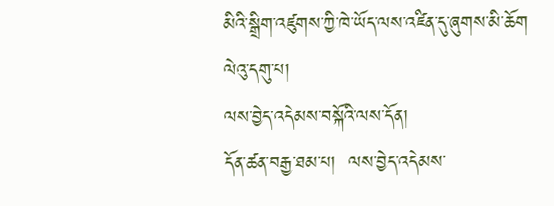མིའི་སྒྲིག་འཛུགས་ཀྱི་ཁེ་ཡོད་ལས་འཛིན་དུ་ཞུགས་མི་ཆོག
ལེའུ་དགུ་པ།
ལས་བྱེད་འདེམས་བསྐོའི་ལས་དོན།
དོན་ཚན་བརྒྱ་ཐམ་པ།  ལས་བྱེད་འདེམས་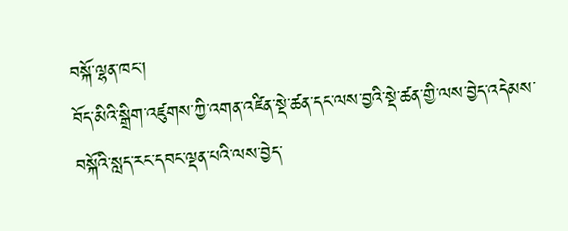བསྐོ་ལྷན་ཁང་།
བོད་མིའི་སྒྲིག་འཛུགས་ཀྱི་འགན་འཛིན་སྡེ་ཚན་དང་ལས་བྱའི་སྡེ་ཚན་གྱི་ལས་བྱེད་འདེམས་བསྐོའི་སླད་རང་དབང་ལྡན་པའི་ལས་བྱེད་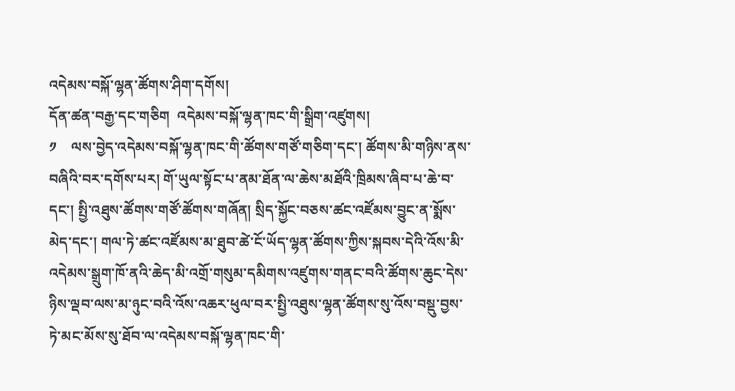འདེམས་བསྐོ་ལྷན་ཚོགས་ཤིག་དགོས།
དོན་ཚན་བརྒྱ་དང་གཅིག  འདེམས་བསྐོ་ལྷན་ཁང་གི་སྒྲིག་འཛུགས།
༡    ལས་བྱེད་འདེམས་བསྐོ་ལྷན་ཁང་གི་ཚོགས་གཙོ་གཅིག་དང་། ཚོགས་མི་གཉིས་ནས་བཞིའི་བར་དགོས་པར། གོ་ཡུལ་སྟོང་པ་ནམ་ཐོན་ལ་ཆེས་མཐོའི་ཁྲིམས་ཞིབ་པ་ཆེ་བ་དང་། སྤྱི་འཐུས་ཚོགས་གཙོ་ཚོགས་གཞོན། སྲིད་སྐྱོང་བཅས་ཚང་འཛོམས་བྱུང་ན་སྨོས་མེད་དང་། གལ་ཏེ་ཚང་འཛོམས་མ་ཐུབ་ཚེ་ངོ་ཡོད་ལྷན་ཚོགས་ཀྱིས་སྐབས་དེའི་འོས་མི་འདེམས་སྒྲུག་ཁོ་ནའི་ཆེད་མི་འགྲོ་གསུམ་དམིགས་འཛུགས་གནང་བའི་ཚོགས་ཆུང་དེས་ཉིས་ལྡབ་ལས་མ་ཉུང་བའི་འོས་འཆར་ཕུལ་བར་སྤྱི་འཐུས་ལྷན་ཚོགས་སུ་འོས་བསྡུ་བྱས་ཏེ་མང་མོས་སུ་ཐོབ་ལ་འདེམས་བསྐོ་ལྷན་ཁང་གི་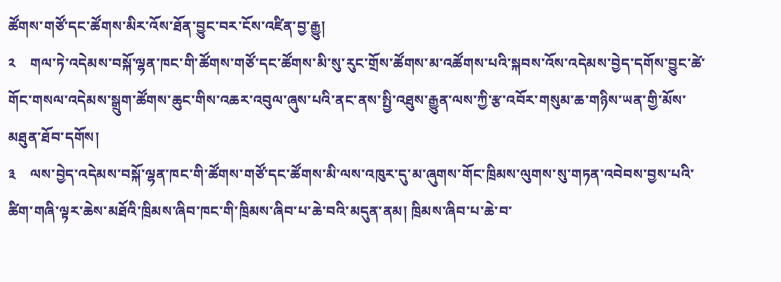ཚོགས་གཙོ་དང་ཚོགས་མིར་འོས་ཐོན་བྱུང་བར་ངོས་འཛིན་བྱ་རྒྱུ།
༢    གལ་ཏེ་འདེམས་བསྐོ་ལྷན་ཁང་གི་ཚོགས་གཙོ་དང་ཚོགས་མི་སུ་རུང་གྲོས་ཚོགས་མ་འཚོགས་པའི་སྐབས་འོས་འདེམས་བྱེད་དགོས་བྱུང་ཚེ་གོང་གསལ་འདེམས་སྒྲུག་ཚོགས་ཆུང་གིས་འཆར་འབུལ་ཞུས་པའི་ནང་ནས་སྤྱི་འཐུས་རྒྱུན་ལས་ཀྱི་རྩ་འབོར་གསུམ་ཆ་གཉིས་ཡན་གྱི་མོས་མཐུན་ཐོབ་དགོས།
༣    ལས་བྱེད་འདེམས་བསྐོ་ལྷན་ཁང་གི་ཚོགས་གཙོ་དང་ཚོགས་མི་ལས་འཁུར་དུ་མ་ཞུགས་གོང་ཁྲིམས་ལུགས་སུ་གཏན་འབེབས་བྱས་པའི་ཚིག་གཞི་ལྟར་ཆེས་མཐོའི་ཁྲིམས་ཞིབ་ཁང་གི་ཁྲིམས་ཞིབ་པ་ཆེ་བའི་མདུན་ནམ། ཁྲིམས་ཞིབ་པ་ཆེ་བ་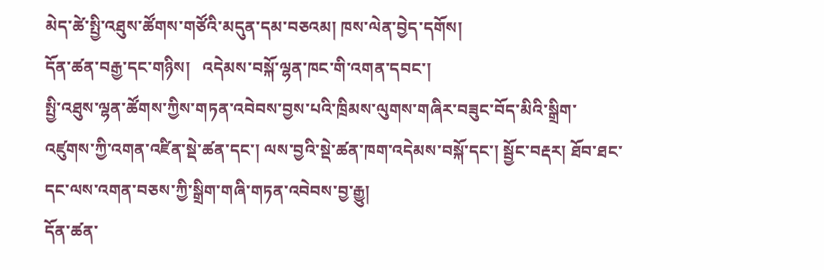མེད་ཚེ་སྤྱི་འཐུས་ཚོགས་གཙོའི་མདུན་དམ་བཅའམ། ཁས་ལེན་བྱེད་དགོས།
དོན་ཚན་བརྒྱ་དང་གཉིས།   འདེམས་བསྐོ་ལྷན་ཁང་གི་འགན་དབང་།
སྤྱི་འཐུས་ལྷན་ཚོགས་ཀྱིས་གཏན་འབེབས་བྱས་པའི་ཁྲིམས་ལུགས་གཞིར་བཟུང་བོད་མིའི་སྒྲིག་འཛུགས་ཀྱི་འགན་འཛིན་སྡེ་ཚན་དང་། ལས་བྱའི་སྡེ་ཚན་ཁག་འདེམས་བསྐོ་དང་། སྦྱོང་བརྡར། ཐོབ་ཐང་དང་ལས་འགན་བཅས་ཀྱི་སྒྲིག་གཞི་གཏན་འབེབས་བྱ་རྒྱུ།
དོན་ཚན་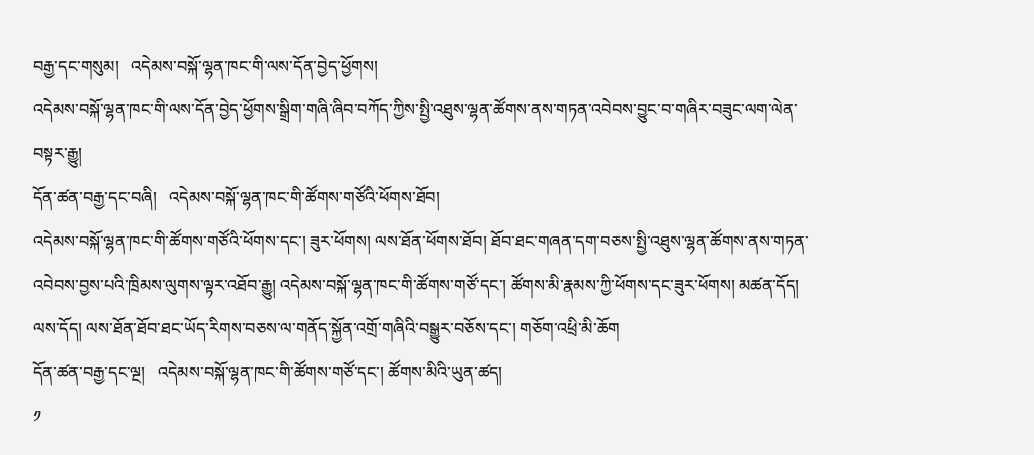བརྒྱ་དང་གསུམ།   འདེམས་བསྐོ་ལྷན་ཁང་གི་ལས་དོན་བྱེད་ཕྱོགས།
འདེམས་བསྐོ་ལྷན་ཁང་གི་ལས་དོན་བྱེད་ཕྱོགས་སྒྲིག་གཞི་ཞིབ་བཀོད་ཀྱིས་སྤྱི་འཐུས་ལྷན་ཚོགས་ནས་གཏན་འབེབས་བྱུང་བ་གཞིར་བཟུང་ལག་ལེན་བསྟར་རྒྱུ།
དོན་ཚན་བརྒྱ་དང་བཞི།   འདེམས་བསྐོ་ལྷན་ཁང་གི་ཚོགས་གཙོའི་ཕོགས་ཐོབ།
འདེམས་བསྐོ་ལྷན་ཁང་གི་ཚོགས་གཙོའི་ཕོགས་དང་། ཟུར་ཕོགས། ལས་ཐོན་ཕོགས་ཐོབ། ཐོབ་ཐང་གཞན་དག་བཅས་སྤྱི་འཐུས་ལྷན་ཚོགས་ནས་གཏན་འབེབས་བྱས་པའི་ཁྲིམས་ལུགས་ལྟར་འཐོབ་རྒྱུ། འདེམས་བསྐོ་ལྷན་ཁང་གི་ཚོགས་གཙོ་དང་། ཚོགས་མི་རྣམས་ཀྱི་ཕོགས་དང་ཟུར་ཕོགས། མཚན་དོད། ལས་དོད། ལས་ཐོན་ཐོབ་ཐང་ཡོད་རིགས་བཅས་ལ་གནོད་སྐྱོན་འགྲོ་གཞིའི་བསྒྱུར་བཅོས་དང་། གཅོག་འཕྲི་མི་ཆོག
དོན་ཚན་བརྒྱ་དང་ལྔ།   འདེམས་བསྐོ་ལྷན་ཁང་གི་ཚོགས་གཙོ་དང་། ཚོགས་མིའི་ཡུན་ཚད།
༡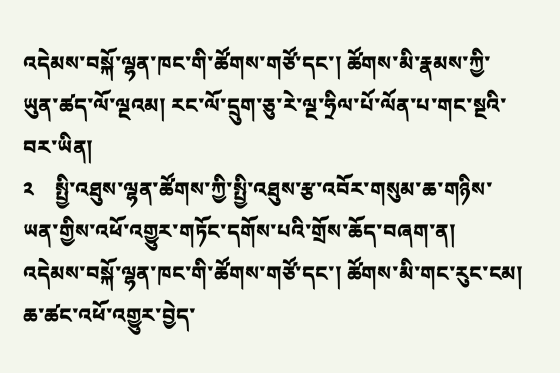འདེམས་བསྐོ་ལྷན་ཁང་གི་ཚོགས་གཙོ་དང་། ཚོགས་མི་རྣམས་ཀྱི་ཡུན་ཚད་ལོ་ལྔའམ། རང་ལོ་དྲུག་ཅུ་རེ་ལྔ་ཧྲིལ་པོ་ལོན་པ་གང་སྔའི་བར་ཡིན།
༢    སྤྱི་འཐུས་ལྷན་ཚོགས་ཀྱི་སྤྱི་འཐུས་རྩ་འབོར་གསུམ་ཆ་གཉིས་ཡན་གྱིས་འཕོ་འགྱུར་གཏོང་དགོས་པའི་གྲོས་ཆོད་བཞག་ན། འདེམས་བསྐོ་ལྷན་ཁང་གི་ཚོགས་གཙོ་དང་། ཚོགས་མི་གང་རུང་ངམ། ཆ་ཚང་འཕོ་འགྱུར་བྱེད་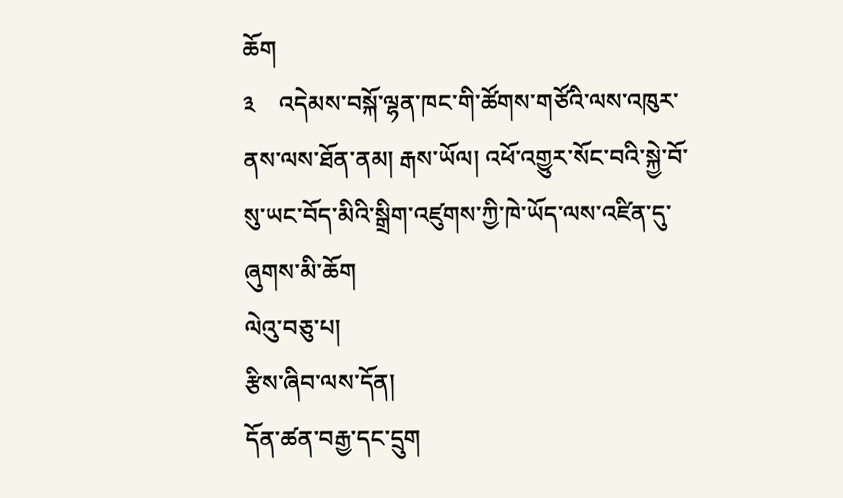ཆོག
༣    འདེམས་བསྐོ་ལྷན་ཁང་གི་ཚོགས་གཙོའི་ལས་འཁུར་ནས་ལས་ཐོན་ནམ། རྒས་ཡོལ། འཕོ་འགྱུར་སོང་བའི་སྐྱེ་བོ་སུ་ཡང་བོད་མིའི་སྒྲིག་འཛུགས་ཀྱི་ཁེ་ཡོད་ལས་འཛིན་དུ་ཞུགས་མི་ཆོག
ལེའུ་བཅུ་པ།
རྩིས་ཞིབ་ལས་དོན།
དོན་ཚན་བརྒྱ་དང་དྲུག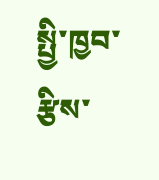སྤྱི་ཁྱབ་རྩིས་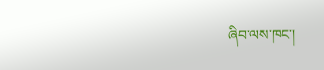ཞིབ་ལས་ཁང་།